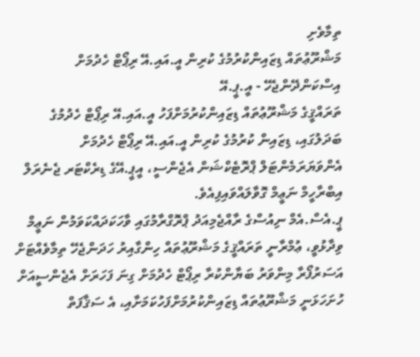ތިމާވެށި
މަޝްރޫޢުތައް ޑިޒައިންކުރުމުގެ ކުރިން އީ.އައި.އޭ ރިޕޯޓް ހެދުމަށް އިސްކަންދޭންޖެހޭ - އީ.ޕީ.އޭ
ތަރައްޤީގެ މަޝްރޫޢުތައް ޑިޒައިންކުރުމަށްފަހު އީ.އައި.އޭ ރިޕޯޓް ހެދުމުގެ ބަދަލުގައި، ޑިޒައިން ކުރުމުގެ ކުރިން އީ.އައި.އޭ ރިޕޯޓް ހެދުމަށް އެންވަޔަރަމެންޓަލް ޕްރޮޓެކްޝަން އެޖެންސީ، އީޕީ.އޭގެ ޑިރެކްޓަރ ޖެނެރަލް އިބްރާހީމް ނަޢީމް ގޮވާލައްވައިފިއެވެ.
ޕީ.އެސް.އެމް ނިއުސްގެ ރާއްޖެމިއަދު ޕްރޮގްރާމުގައި ވާހަކަދައްކަވަމުން ނަޢީމް ވިދާޅުވީ، ޢުމްރާނީ ތަރައްޤީގެ މަޝްރޫޢުތައް ހިންގާއިރު ހަދަންޖެހޭ ތިމާވެއްޓަށް އަސަރުފޯރާ މިންވަރު ބަޔާންކުރާ ރިޕޯޓް ހެދުމަށް ގިނަ ފަހަރަށް އެޖެންސީއަށް ހުށަހަޅަނީ މަޝްރޫޢުތައް ޑިޒައިންކުރުމަށްފަހުކަމަށާއި، އެ ސަޤާފަތް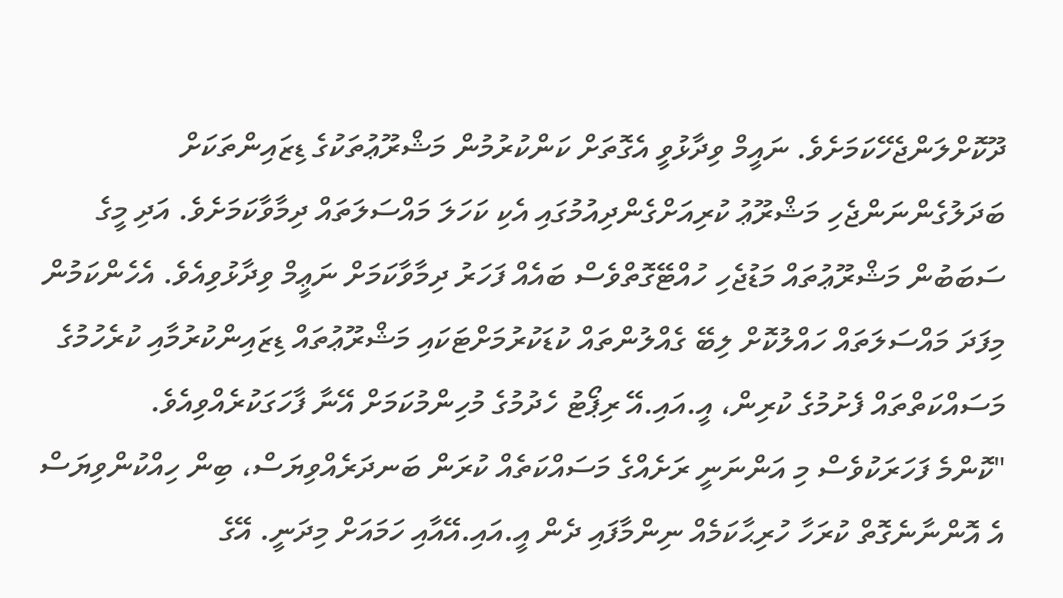ދޫކޮށްލަންޖެހޭކަމަށެވެ. ނައީމް ވިދާޅުވީ އެގޮތަށް ކަންކުރުމުން މަޝްރޫޢުތަކުގެ ޑިޒައިންތަކަށް ބަދަލުގެންނަންޖެހި މަޝްރޫޢު ކުރިއަށްގެންދިއުމުގައި އެކި ކަހަލަ މައްސަލަތައް ދިމާވާކަމަށެވެ. އަދި މީގެ ސަބަބުން މަޝްރޫޢުތައް މަޑުޖެހި ހުއްޓޭގޮތްވެސް ބައެއް ފަހަރު ދިމާވާކަމަށް ނަޢީމް ވިދާޅުވިއެވެ. އެހެންކަމުން މިފަދަ މައްސަލަތައް ހައްލުކޮށް ލިބޭ ގެއްލުންތައް ކުޑަކުރުމަށްޓަކައި މަޝްރޫޢުތައް ޑިޒައިންކުރުމާއި ކުރެހުމުގެ މަސައްކަތްތައް ފެށުމުގެ ކުރިން، އީ.އައި.އޭ ރިޕޯޓު ހެދުމުގެ މުހިންމުކަމަށް އޭނާ ފާހަގަކުރެއްވިއެވެ.
"ކޮންމެ ފަހަރަކުވެސް މި އަންނަނީ ރަށެއްގެ މަސައްކަތެއް ކުރަން ބަނދަރެއްވިޔަސް، ބިން ހިއްކުންވިޔަސް އެ އޮންނާނެގޮތް ކުރަހާ ހުރިޙާކަމެއް ނިންމާފައި ދެން އީ.އައި.އޭއާއި ހަމައަށް މިދަނީ. އޭގެ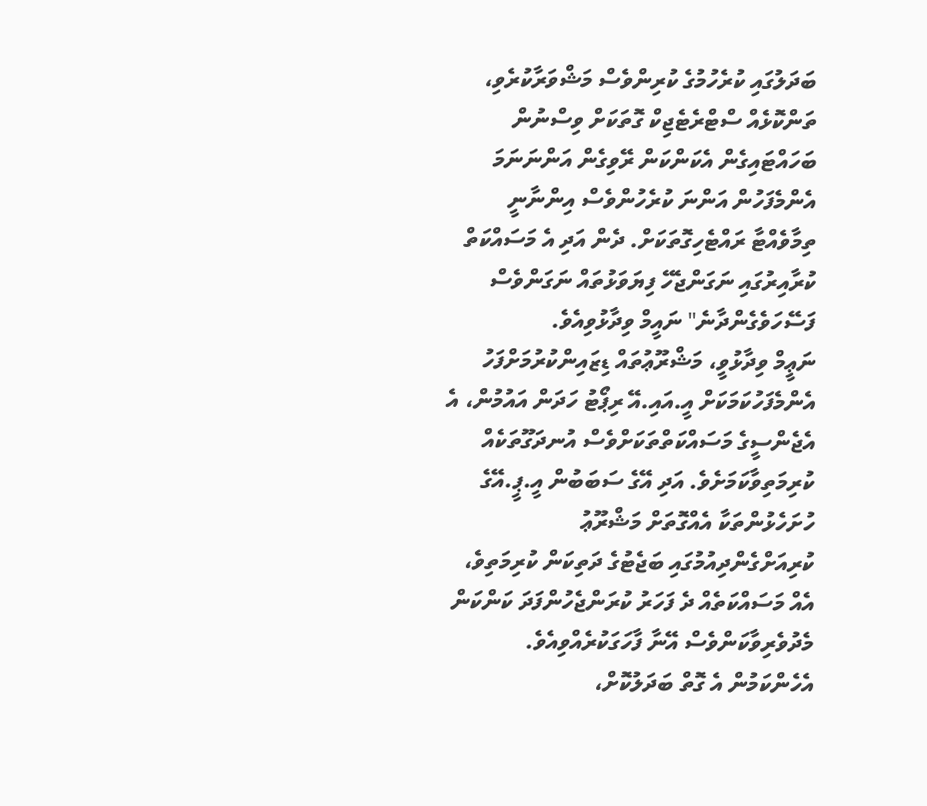ބަދަލުގައި ކުރެހުމުގެ ކުރިންވެސް މަޝްވަރާކުރެވި، ތަންކޮޅެއް ސްޓްރެޓެޖިކް ގޮތަކަށް ވިސްނުން ބަހައްޓައިގެން އެކަންކަން ރޭވިގެން އަންނަނަމަ އެންމެފަހުން އަންނަ ކުރެހުންވެސް އިންނާނީ ތިމާވެއްޓާ ރައްޓެހިގޮތަކަށް. ދެން އަދި އެ މަސައްކަތް ކުރާއިރުގައި ނަގަންޖެހޭ ފިޔަވަޅުތައް ނަގަންވެސް ފަސޭހަވެގެންދާނެ" ނައީމް ވިދާޅުވިއެވެ.
ނަޢީމް ވިދާޅުވީ، މަޝްރޫޢުތައް ޑިޒައިންކުރުމަށްފަހު އެންމެފަހުކަމަކަށް އީ.އައި.އޭ ރިޕޯޓު ހަދަން އައުމުން، އެ އެޖެންސީގެ މަސައްކަތްތަކަށްވެސް އުނދަގޫތަކެއް ކުރިމަތިވާކަމަށެވެ. އަދި އޭގެ ސަބަބުން އީ.ޕީ.އޭގެ ހުށަހެޅުންތަކާ އެއްގޮތަށް މަޝްރޫޢު ކުރިއަށްގެންދިއުމުގައި ބަޖެޓުގެ ދަތިކަން ކުރިމަތިވެ، އެއް މަސައްކަތެއް ދެ ފަހަރު ކުރަންޖެހުންފަދަ ކަންކަން މެދުވެރިވާކަންވެސް އޭނާ ފާހަގަކުރެއްވިއެވެ. އެހެންކަމުން އެ ގޮތް ބަދަލުކޮށް،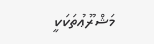މަޝްރޫޢުތަކަކީ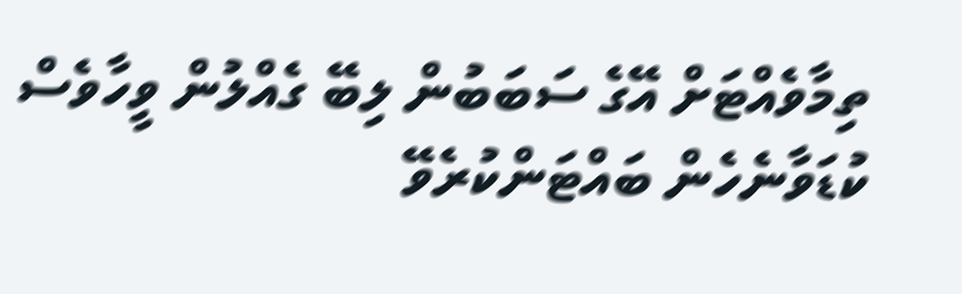ތިމާވެއްޓަށް އޭގެ ސަބަބުން ލިބޭ ގެއްލުން ވީހާވެސް ކުޑަވާނެހެން ބައްޓަންކުރެވޭ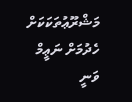މަޝްރޫޢުތަކަކަށް ހެދުމަށް ނަޢީމް ވަނީ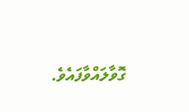ގޮވާލައްވާފައެވެ.